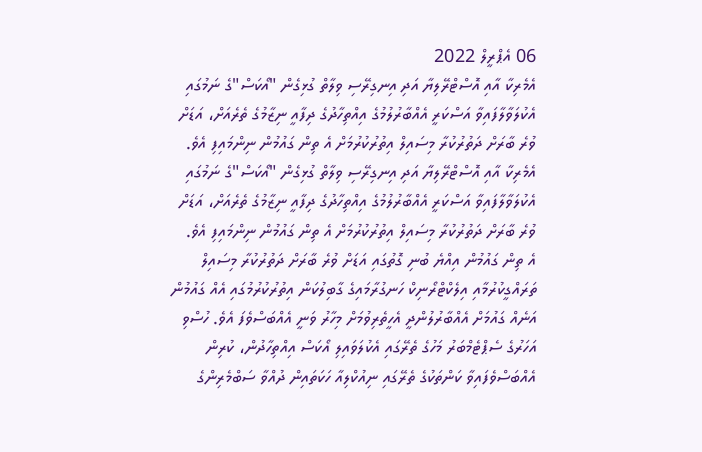06 އެޕްރީލް 2022
އެމެރިކާ އާއި އޮސްޓްރޭލިޔާ އަދި އިނގިރޭސި ވިލާތް ގުޅިގެން "އޯކަސް"ގެ ނަމުގައި އެކުލަވާލާފައިވާ އަސްކަރީ އެއްބާރުލުމުގެ އިއްތިހާދުގެ ދިފާއީ ނިޒާމުގެ ތެރެއަށް، އަޑަށް ވުރެ ބާރަށް ދަތުރުކުރާ މިސައިލް އިތުރުކުރުމަށް އެ ތިން ގައުމުން ނިންމައިފި އެވެ.
އެމެރިކާ އާއި އޮސްޓްރޭލިޔާ އަދި އިނގިރޭސި ވިލާތް ގުޅިގެން "އޯކަސް"ގެ ނަމުގައި އެކުލަވާލާފައިވާ އަސްކަރީ އެއްބާރުލުމުގެ އިއްތިހާދުގެ ދިފާއީ ނިޒާމުގެ ތެރެއަށް، އަޑަށް ވުރެ ބާރަށް ދަތުރުކުރާ މިސައިލް އިތުރުކުރުމަށް އެ ތިން ގައުމުން ނިންމައިފި އެވެ.
އެ ތިން ގައުމުން އިއްޔެ ބުނި ގޮތުގައި އަޑަށް ވުރެ ބާރަށް ދަތުރުކުރާ މިސައިލް ތަރައްގީކުރުމާއި އިލެކްޓްރޯނިކް ހަނގުރާމައިގެ ގާބިލުކަން އިތުރުކުރުމުގައި އެއް ގައުމުން އަނެއް ގައުމަށް އެއްބާރުލުންދީ އެހީތެރިވުމަށް މިހާރު ވަނީ އެއްބަސްވެފަ އެވެ. ހުސްވި އަހަރުގެ ސެޕްޓެމްބަރު މަހުގެ ތެރޭގައި އެކުލަވައިލި އޯކަސް އިއްތިހާދުން، ކުރިން އެއްބަސްވެފައިވާ ކަންތަކުގެ ތެރޭގައި ނިއުކްލިއާ ހަކަތައިން ދުއްވާ ސަބްމެރިންގެ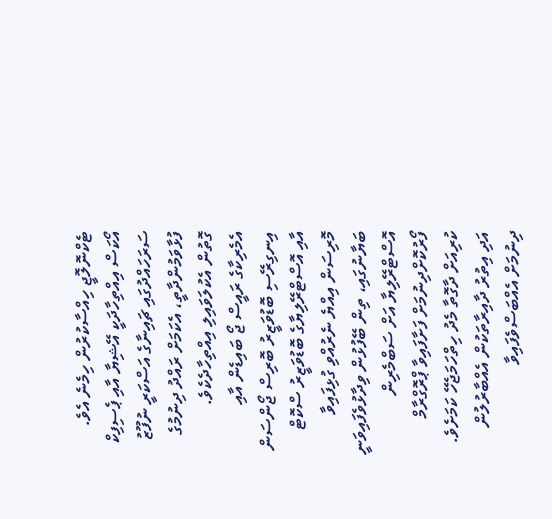ޓެކްނޮލޮޖީ ހިއްސާކުރުން ހިމެނެ އެވެ.
އޯކަސް އިއްތިހާދަކީ އޭޝިޔާ އާއި ޕެސިފިކް ސަރަހައްދުގައި ޗައިނާގެ އަސްކަރީ ނުފޫޒު ފުޅާވަމުންދާތީ، އެކަމަށް ރައްދު ދިނުމުގެ ގޮތުން އެކުލަވައިލި އިއްތިހާދެކެވެ.
އެމެރިކާގެ ރައީސް ޖޯ ބައިޑެން އާއި އިނގިރޭސި ބޮޑުވަޒީރު ބޮރިސް ޖޯންސަން އާއި އޮސްޓްރޭލިޔާގެ ބޮޑުވަޒީރު ސްކޮޓް މޮރިސަން އިއްޔެ ނެރުއްވި ގުޅިފައިވާ ބަޔާނުގައި، ތިން ބޭފުޅުން ވިދާޅުވެފައިވަނީ އޮސްޓްރޭލިޔާ އަށް ސަބްމެރިން ފޯރުކޮށްދިނުމަށް ފަށާފައިވާ ޕްރޮގްރާމް ކުރިއަށް ދާގޮތާ މެދު ހިތްހަމަޖެހޭ ކަމަށެވެ. އަދި އިތުރު ދާއިރާތަކުން އެއްބާރުލުން ދިނުމަށް އެއްބަސްވެފައިވާ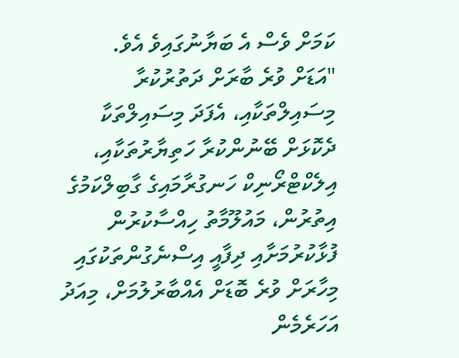ކަމަށް ވެސް އެ ބަޔާނުގައިވެ އެވެ.
"އަޑަށް ވުރެ ބާރަށް ދަތުރުކުރާ މިސައިލްތަކާއި، އެފަދަ މިސައިލްތަކާ ދެކޮޅަށް ބޭނުންކުރާ ހަތިޔާރުތަކާއި، އިލެކްޓްރޯނިކް ހަނގުރާމައިގެ ގާބިލްކަމުގެ އިތުރުން، މައުލޫމާތު ހިއްސާކުރުން ފުޅާކުރުމަށާއި ދިފާއީ އިސްނެގުންތަކުގައި މިހާރަށް ވުރެ ބޮޑަށް އެއްބާރުލުމަށް، މިއަދު އަހަރެމެން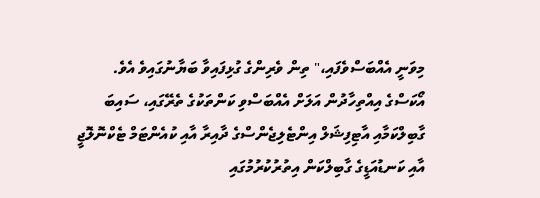މިވަނީ އެއްބަސްވެފައި،" ތިން ވެރިންގެ ގުޅިފައިވާ ބަޔާނުގައިވެ އެވެ.
އޯކަސްގެ އިއްތިހާދުން އަލަށް އެއްބަސްވި ކަންތަކުގެ ތެރޭގައި، ސައިބަ ގާބިލްކަމާއި އާޓިފިޝަލް އިންޓެލިޖެންސްގެ ދާއިރާ އާއި ކުއެންޓަމް ޓެކްނޮލޮޖީ އާއި ކަނޑުއަޑީގެ ގާބިލްކަން އިތުރުކުރުމުގައި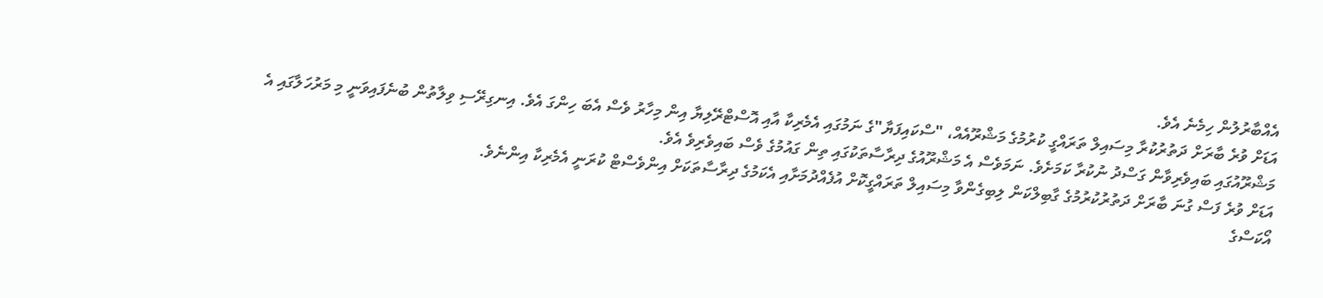އެއްބާރުލުން ހިމެނެ އެވެ.
އަޑަށް ވުރެ ބާރަށް ދަތުރުކުރާ މިސައިލް ތަރައްގީ ކުރުމުގެ މަޝްރޫއެއް، "ސްކައިފަޔާ"ގެ ނަމުގައި އެމެރިކާ އާއި އޮސްޓްރޭލިޔާ އިން މިހާރު ވެސް އެބަ ހިންގަ އެވެ. އިނގިރޭސި ވިލާތުން ބުނެފައިވަނީ މި މަރުހަލާގައި އެ މަޝްރޫއުގައި ބައިވެރިވާން ގަސްދު ނުކުރާ ކަމަށެވެ. ނަމަވެސް އެ މަޝްރޫއުގެ ދިރާސާތަކުގައި ތިން ގައުމުގެ ވެސް ބައިވެރިވެ އެވެ.
އަޑަށް ވުރެ ފަސް ގުނަ ބާރަށް ދަތުރުކުރުމުގެ ގާބިލްކަން ލިބިގެންވާ މިސައިލް ތަރައްގީކޮށް އުފެއްދުމަށާއި އެކަމުގެ ދިރާސާތަކަށް އިންވެސްޓް ކުރަނީ އެމެރިކާ އިންނެވެ.
އޯކަސްގެ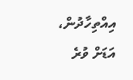އިއްތިހާދުން، އަޑަށް ވުރެ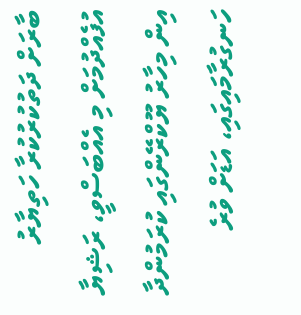ބާރަށް ދަތުކުރުކުރާ ހަތިޔާރު އުފެއްދުމަށް މި އެއްބަސްވީ، ރަޝިޔާ އިން މިހާރު ޔޫކްރޭންގައި ކުރަމުންދާ ހަނގުރާމައިގައި، އަޑަށް ވުރެ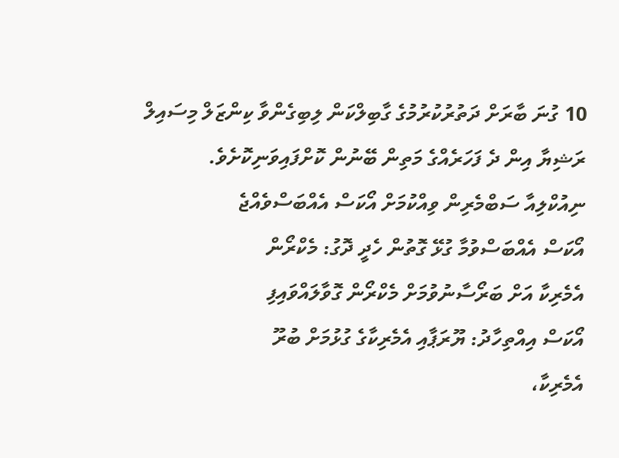10 ގުނަ ބާރަށް ދަތުރުކުރުމުގެ ގާބިލްކަން ލިބިގެންވާ ކިންޒަލް މިސައިލް ރަޝިޔާ އިން ދެ ފަހަރެއްގެ މަތިން ބޭނުން ކޮށްފައިވަނިކޮށެވެ.
ނިއުކްލިއާ ސަބްމެރިން ވިއްކުމަށް އޯކަސް އެއްބަސްވެއްޖެ
އޯކަސް އެއްބަސްވުމާ ގުޅޭ ގޮތުން ހެދީ ދޮގު: މެކްރޯން
އެމެރިކާ އަށް ބަރޯސާނުވުމަށް މެކްރޯން ގޮވާލައްވައިފި
އޯކަސް އިއްތިހާދު: ޔޫރަޕާއި އެމެރިކާގެ ގުޅުމަށް ބުރޫ
އެމެރިކާ،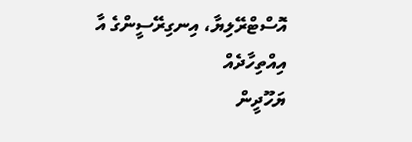އޮސްޓްރޭލިޔާ، އިނގިރޭސީންގެ އާ އިއްތިހާދެއް
ޔަހޫދީން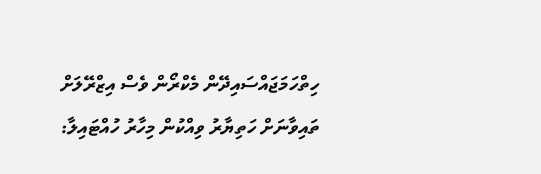ހިތްހަމަޖައްސައިދޭން މެކްރޯން ވެސް އިޒްރޭލަށް
ތައިވާނަށް ހަތިޔާރު ވިއްކުން މިހާރު ހުއްޓައިލާ: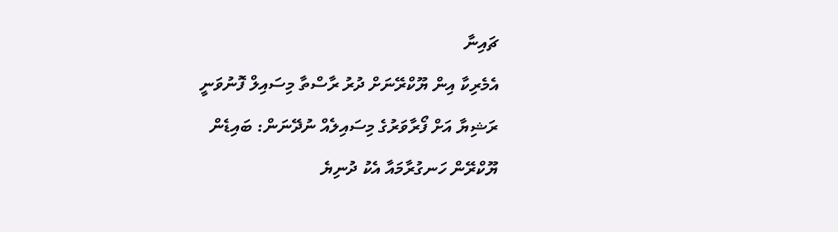ޗައިނާ
އެމެރިކާ އިން ޔޫކްރޭނަށް ދުރު ރާސްތާ މިސައިލް ފޮނުވަނީ
ރަޝިޔާ އަށް ފޯރާވަރުގެ މިސައިލެއް ނުދޭނަން: ބައިޑެން
ޔޫކްރޭން ހަނގުރާމައާ އެކު ދުނިޔެ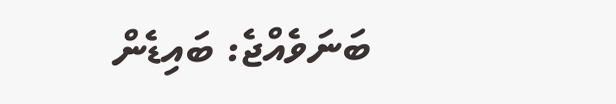ބަނަވެއްޖެ: ބައިޑެން